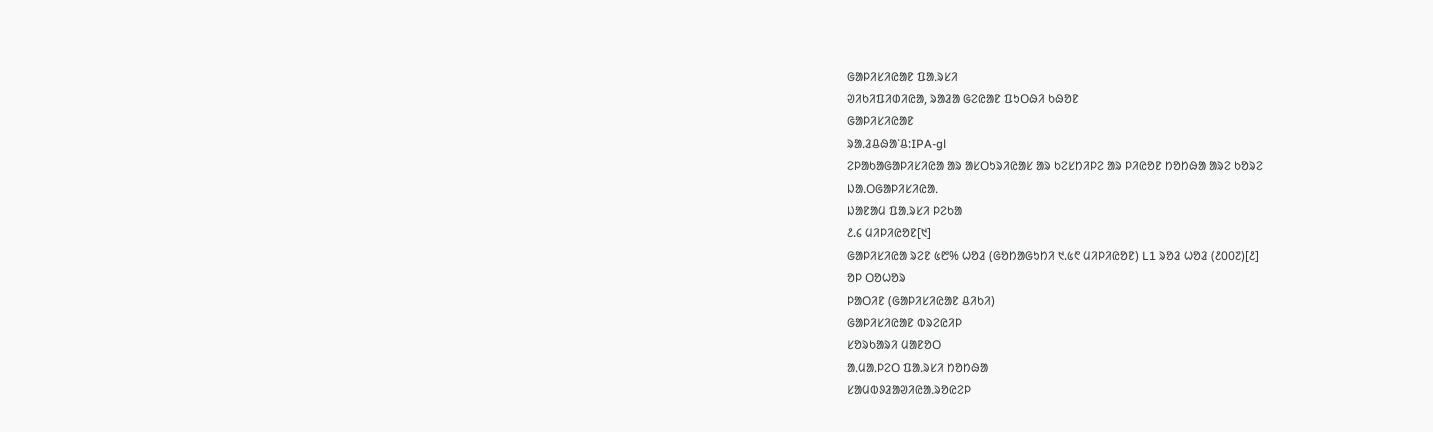ᱜᱟᱞᱤᱥᱤᱭᱟᱱ ᱯᱟᱹᱨᱥᱤ
ᱣᱤᱠᱤᱯᱤᱰᱤᱭᱟ, ᱨᱟᱲᱟ ᱜᱮᱭᱟᱱ ᱯᱩᱛᱷᱤ ᱠᱷᱚᱱ
ᱜᱟᱞᱤᱥᱤᱭᱟᱱ
ᱨᱟᱹᱲᱪᱷᱟᱸᱪ:IPA-gl
ᱮᱞᱟᱠᱟᱜᱟᱞᱤᱥᱤᱭᱟ ᱟᱨ ᱟᱥᱛᱩᱨᱤᱭᱟᱥ ᱟᱨ ᱠᱮᱥᱴᱤᱞᱮ ᱟᱨ ᱞᱤᱭᱚᱱ ᱴᱚᱴᱷᱟ ᱟᱨᱮ ᱠᱚᱨᱮ
ᱡᱟᱹᱛᱜᱟᱞᱤᱥᱤᱭᱟᱹ
ᱡᱟᱱᱟᱢ ᱯᱟᱹᱨᱥᱤ ᱞᱮᱠᱟ
᱒.᱔ ᱢᱤᱞᱤᱭᱚᱱ[᱑]
ᱜᱟᱞᱤᱥᱤᱭᱟ ᱨᱮᱱ ᱕᱘% ᱦᱚᱲ (ᱜᱚᱴᱟᱜᱩᱴᱤ ᱑.᱕᱖ ᱢᱤᱞᱤᱭᱚᱱ) L1 ᱨᱚᱲ ᱦᱚᱲ (᱒᱐᱐᱗)[᱒]
ᱚᱞ ᱛᱚᱦᱚᱨ
ᱞᱟᱛᱤᱱ (ᱜᱟᱞᱤᱥᱤᱭᱟᱱ ᱪᱤᱠᱤ)
ᱜᱟᱞᱤᱥᱤᱭᱟᱱ ᱵᱨᱮᱭᱤᱞ
ᱥᱚᱨᱠᱟᱨᱤ ᱢᱟᱱᱚᱛ
ᱟᱹᱢᱟᱹᱞᱮᱛ ᱯᱟᱹᱨᱥᱤ ᱴᱚᱴᱷᱟ
ᱥᱟᱢᱵᱽᱲᱟᱣᱤᱭᱟᱹᱨᱚᱭᱮᱞ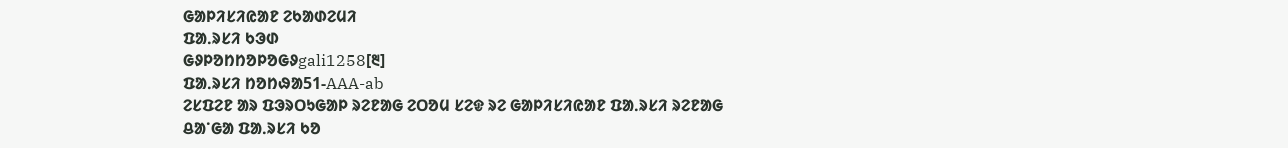ᱜᱟᱞᱤᱥᱤᱭᱟᱱ ᱮᱠᱟᱰᱮᱢᱤ
ᱯᱟᱹᱨᱥᱤ ᱠᱳᱰ
ᱜᱽᱞᱚᱴᱴᱚᱞᱚᱜᱽgali1258[᱓]
ᱯᱟᱹᱨᱥᱤ ᱴᱚᱴᱷᱟ51-AAA-ab
ᱮᱥᱯᱮᱱ ᱟᱨ ᱯᱳᱨᱛᱩᱜᱟᱞ ᱨᱮᱱᱟᱜ ᱮᱛᱚᱢ ᱥᱮᱫ ᱨᱮ ᱜᱟᱞᱤᱥᱤᱭᱟᱱ ᱯᱟᱹᱨᱥᱤ ᱨᱮᱱᱟᱜ ᱪᱟᱸᱜᱟ ᱯᱟᱹᱨᱥᱤ ᱠᱚ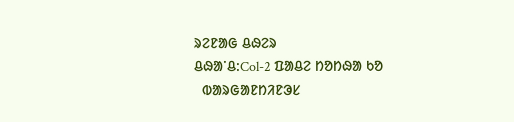ᱨᱮᱱᱟᱜ ᱪᱷᱮᱨ
ᱪᱷᱟᱸᱪ:Col-2 ᱯᱟᱪᱮ ᱴᱚᱴᱷᱟ ᱠᱚ
  ᱵᱟᱨᱜᱟᱱᱴᱤᱱᱳᱥ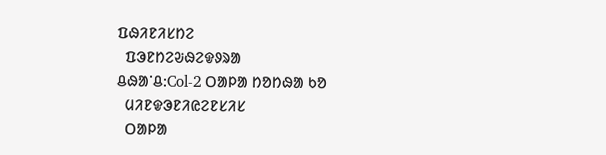ᱯᱷᱤᱱᱤᱥᱴᱮ
  ᱯᱳᱱᱴᱮᱶᱷᱮᱫᱽᱨᱟ
ᱪᱷᱟᱸᱪ:Col-2 ᱛᱟᱞᱟ ᱴᱚᱴᱷᱟ ᱠᱚ
  ᱢᱤᱱᱫᱳᱱᱤᱭᱮᱱᱥᱤᱥ
  ᱛᱟᱞᱟ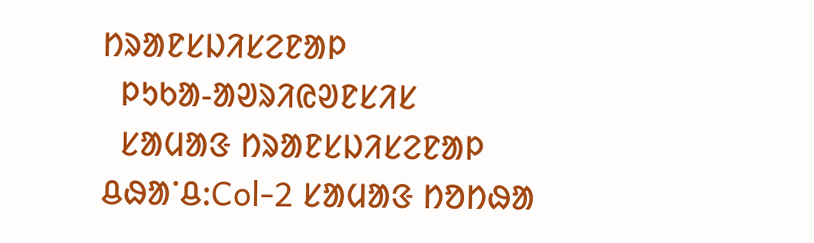ᱴᱨᱟᱱᱥᱡᱤᱥᱮᱱᱟᱞ
  ᱞᱩᱠᱟ-ᱟᱣᱨᱤᱭᱣᱱᱥᱤᱥ
  ᱥᱟᱢᱟᱝ ᱴᱨᱟᱱᱥᱡᱤᱥᱮᱱᱟᱞ
ᱪᱷᱟᱸᱪ:Col-2 ᱥᱟᱢᱟᱝ ᱴᱚᱴᱷᱟ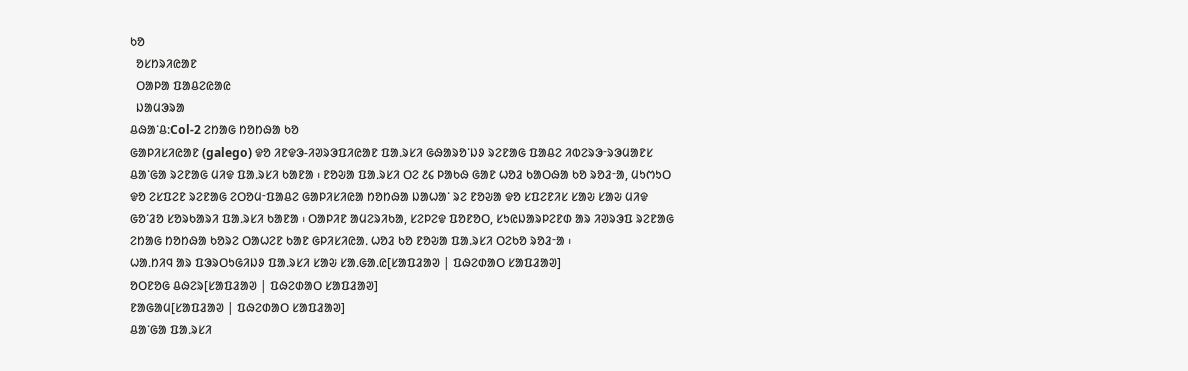ᱠᱚ
  ᱚᱥᱴᱨᱤᱭᱟᱱ
  ᱛᱟᱞᱟ ᱯᱟᱪᱮᱭᱟᱭ
  ᱡᱟᱢᱳᱨᱟ
ᱪᱷᱟᱸᱪ:Col-2 ᱮᱴᱟᱜ ᱴᱚᱴᱷᱟ ᱠᱚ
ᱜᱟᱞᱤᱥᱤᱭᱟᱱ (galego) ᱫᱚ ᱤᱱᱫᱳ-ᱤᱣᱨᱳᱯᱤᱭᱟᱱ ᱯᱟᱹᱨᱥᱤ ᱜᱷᱟᱨᱚᱸᱡᱽ ᱨᱮᱱᱟᱜ ᱯᱟᱪᱮ ᱤᱵᱮᱨᱳᱼᱨᱳᱢᱟᱱᱥ ᱪᱟᱸᱜᱟ ᱨᱮᱱᱟᱜ ᱢᱤᱫ ᱯᱟᱹᱨᱥᱤ ᱠᱟᱱᱟ ᱾ ᱱᱚᱶᱟ ᱯᱟᱹᱨᱥᱤ ᱛᱮ ᱒᱔ ᱞᱟᱠᱷ ᱜᱟᱱ ᱦᱚᱲ ᱠᱟᱛᱷᱟ ᱠᱚ ᱨᱚᱲᱼᱟ, ᱢᱩᱬᱩᱛ ᱫᱚ ᱮᱥᱯᱮᱱ ᱨᱮᱱᱟᱜ ᱮᱛᱚᱢᱼᱯᱟᱪᱮ ᱜᱟᱞᱤᱥᱤᱭᱟ ᱴᱚᱴᱷᱟ ᱡᱟᱦᱟᱸ ᱨᱮ ᱱᱚᱶᱟ ᱫᱚ ᱥᱯᱮᱱᱤᱥ ᱥᱟᱶ ᱥᱟᱶ ᱢᱤᱫ ᱜᱚᱸᱲᱚ ᱥᱚᱨᱠᱟᱨᱤ ᱯᱟᱹᱨᱥᱤ ᱠᱟᱱᱟ ᱾ ᱛᱟᱞᱤᱱ ᱟᱢᱮᱨᱤᱠᱟ, ᱥᱮᱞᱮᱫ ᱯᱚᱱᱚᱛ, ᱥᱩᱭᱡᱟᱨᱞᱮᱱᱰ ᱟᱨ ᱤᱣᱨᱳᱯ ᱨᱮᱱᱟᱜ ᱮᱴᱟᱜ ᱴᱚᱴᱷᱟ ᱠᱚᱨᱮ ᱛᱟᱦᱮᱱ ᱠᱟᱱ ᱜᱞᱤᱥᱤᱭᱟᱹ ᱦᱚᱲ ᱠᱚ ᱱᱚᱶᱟ ᱯᱟᱹᱨᱥᱤ ᱛᱮᱠᱚ ᱨᱚᱲᱼᱟ ᱾
ᱦᱟᱹᱴᱤᱧ ᱟᱨ ᱯᱳᱨᱛᱩᱜᱤᱡᱽ ᱯᱟᱹᱨᱥᱤ ᱥᱟᱶ ᱥᱟᱹᱜᱟᱹᱭ[ᱥᱟᱯᱲᱟᱣ | ᱯᱷᱮᱰᱟᱛ ᱥᱟᱯᱲᱟᱣ]
ᱚᱛᱱᱚᱜ ᱪᱷᱮᱨ[ᱥᱟᱯᱲᱟᱣ | ᱯᱷᱮᱰᱟᱛ ᱥᱟᱯᱲᱟᱣ]
ᱱᱟᱜᱟᱢ[ᱥᱟᱯᱲᱟᱣ | ᱯᱷᱮᱰᱟᱛ ᱥᱟᱯᱲᱟᱣ]
ᱪᱟᱸᱜᱟ ᱯᱟᱹᱨᱥᱤ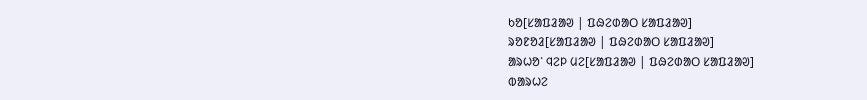ᱠᱚ[ᱥᱟᱯᱲᱟᱣ | ᱯᱷᱮᱰᱟᱛ ᱥᱟᱯᱲᱟᱣ]
ᱨᱚᱱᱚᱲ[ᱥᱟᱯᱲᱟᱣ | ᱯᱷᱮᱰᱟᱛ ᱥᱟᱯᱲᱟᱣ]
ᱟᱨᱦᱚᱸ ᱧᱮᱞ ᱢᱮ[ᱥᱟᱯᱲᱟᱣ | ᱯᱷᱮᱰᱟᱛ ᱥᱟᱯᱲᱟᱣ]
ᱵᱟᱨᱦᱮ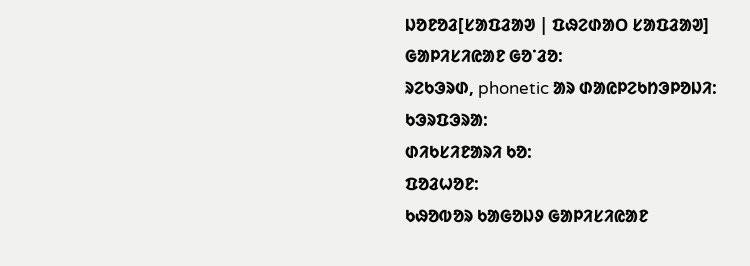ᱡᱚᱱᱚᱲ[ᱥᱟᱯᱲᱟᱣ | ᱯᱷᱮᱰᱟᱛ ᱥᱟᱯᱲᱟᱣ]
ᱜᱟᱞᱤᱥᱤᱭᱟᱱ ᱜᱚᱸᱲᱚ:
ᱨᱮᱠᱳᱨᱰ, phonetic ᱟᱨ ᱰᱟᱭᱞᱮᱠᱴᱳᱞᱚᱡᱤ:
ᱠᱳᱨᱯᱳᱨᱟ:
ᱰᱤᱠᱥᱤᱱᱟᱨᱤ ᱠᱚ:
ᱯᱚᱲᱦᱚᱱ:
ᱠᱷᱚᱵᱚᱨ ᱠᱟᱜᱚᱡᱽ ᱜᱟᱞᱤᱥᱤᱭᱟᱱ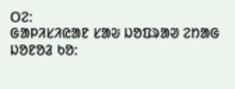ᱛᱮ:
ᱜᱟᱞᱤᱥᱤᱭᱟᱱ ᱥᱟᱶ ᱡᱚᱯᱨᱟᱣ ᱮᱴᱟᱜ ᱡᱚᱱᱚᱲ ᱠᱚ: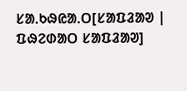ᱥᱟᱹᱠᱷᱭᱟᱹᱛ[ᱥᱟᱯᱲᱟᱣ | ᱯᱷᱮᱰᱟᱛ ᱥᱟᱯᱲᱟᱣ]